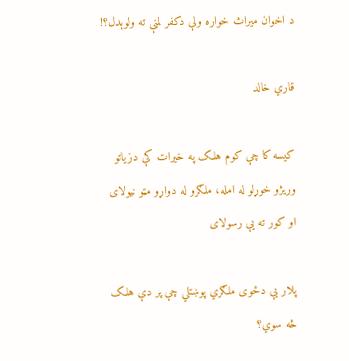د اخوان میراث خواره ولې دکفر لمنې ته ولوېدل؟!

قاري خالد

کیسه کا چې کوم هلک په خیرات کې دزیاتو وریژو خوړلو له امله، ملګرو له دواړو مټو نیولای او کور ته یې رسولای

پلار یې دځوی ملګري پوښتلي چې پر دې هلک څه سوي؟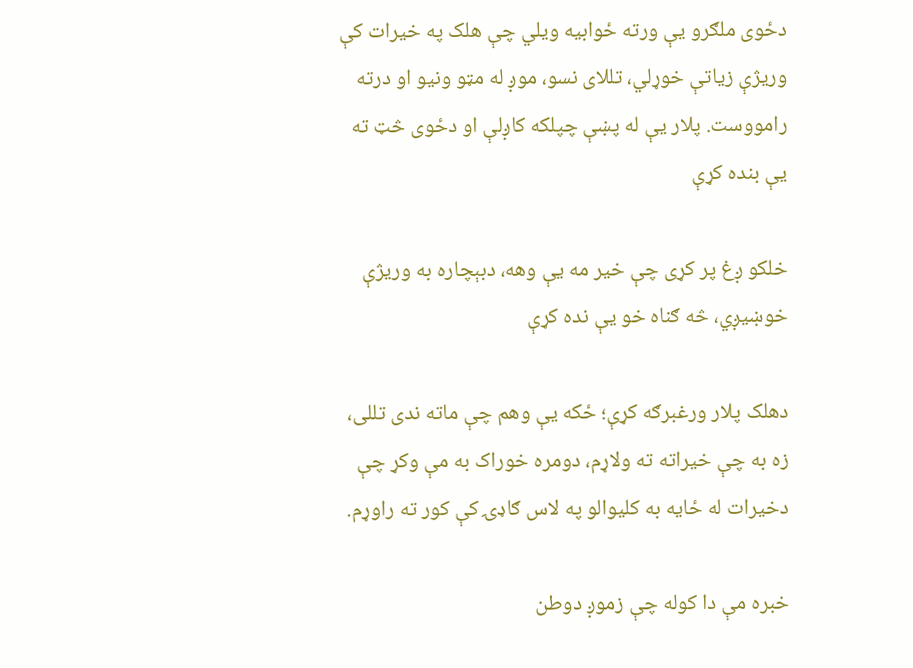دځوی ملګرو یې ورته ځوابیه ویلي چې هلک په خیرات کې وریژې زیاتې خوړلي، تللای نسو، موږ له مټو ونیو او درته رامووست. پلار یې له پښې چپلکه کاږلې او دځوی څټ ته یې بنده کړې

خلکو ږغ پر کړی چې خیر مه یې وهه، دبېچاره به وریژې خوښیږي، څه ګناه خو یې نده کړې

دهلک پلار ورغبرګه کړې؛ ځکه یې وهم چې ماته ندی تللی، زه به چې خیراته ته ولاړم، دومره خوراک به مې وکړ چې دخیرات له ځایه به کلیوالو په لاس ګاډۍ کې کور ته راوړم.

خبره مې دا کوله چې زموږ دوطن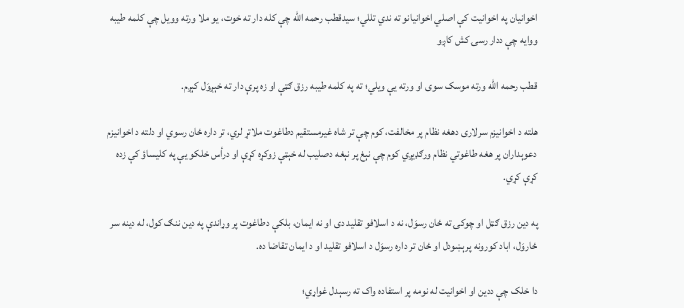اخوانیان په اخوانیت کې اصلي اخوانیانو ته ندي تللي؛ سیدقطب رحمه الله چې کله دار ته خوت، یو ملا ورته وویل چې کلمه طیبه ووایه چې ددار رسۍ کش کاږو

قطب رحمه الله ورته موسک سوی او ورته یې ویلي؛ ته په کلمه طیبه رزق ګټې او زه پرې دار ته خېږوَل کېږم.

هلته د اخوانیزم سرلاری دهغه نظام پر مخالفت، کوم چې تر شاه غیرمستقیم دطاغوت ملاتړ لري، تر داره ځان رسوي او دلته د اخوانیزم دعوېداران پر هغه طاغوتي نظام ورګډیږي کوم چې نېغ پر نېغه دصلیب له خېټې زوکړه کړې او درأس خلکو یې په کلیساؤ کې زده کړې کړي.

په دین رزق ګټل او چوکۍ ته ځان رسوَل، نه د اسلافو تقلید دی او نه ایمان، بلکې دطاغوت پر وړاندې په دین ننګ کول، له دینه سر ځاروَل، اباد کورونه پرېښودل او ځان تر داره رسوَل د اسلافو تقلید او د ایمان تقاضا ده.

دا خلک چې ددین او اخوانیت له نومه پر استفاده واک ته رسېدل غواړي؛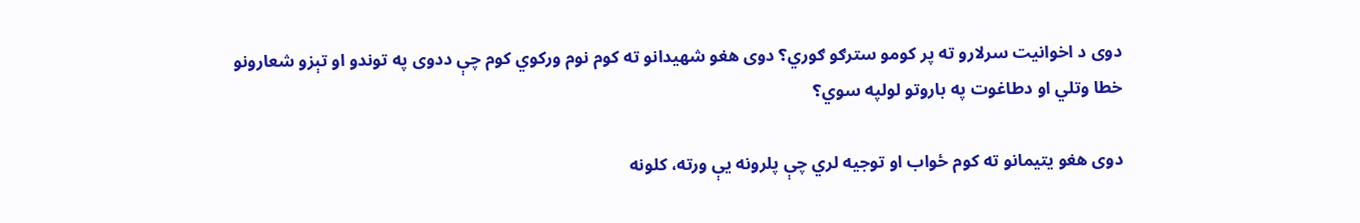دوی د اخوانیت سرلارو ته پر کومو سترګو ګوري؟ دوی هغو شهیدانو ته کوم نوم ورکوي کوم چې ددوی په توندو او تېزو شعارونو خطا وتلي او دطاغوت په باروتو لولپه سوي؟

دوی هغو یتیمانو ته کوم ځواب او توجیه لري چې پلرونه یې ورته، کلونه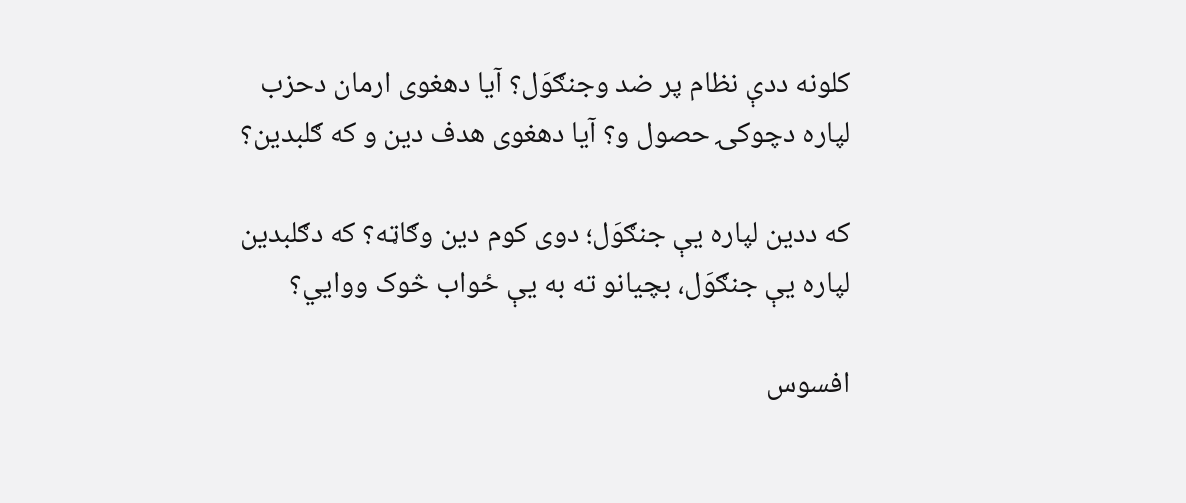کلونه ددې نظام پر ضد وجنګوَل؟ آیا دهغوی ارمان دحزب لپاره دچوکۍ حصول و؟ آیا دهغوی هدف دین و که ګلبدین؟

که ددین لپاره یې جنګوَل؛ دوی کوم دین وګاټه؟ که دګلبدین لپاره یې جنګوَل، بچیانو ته به یې ځواب څوک ووایي؟

افسوس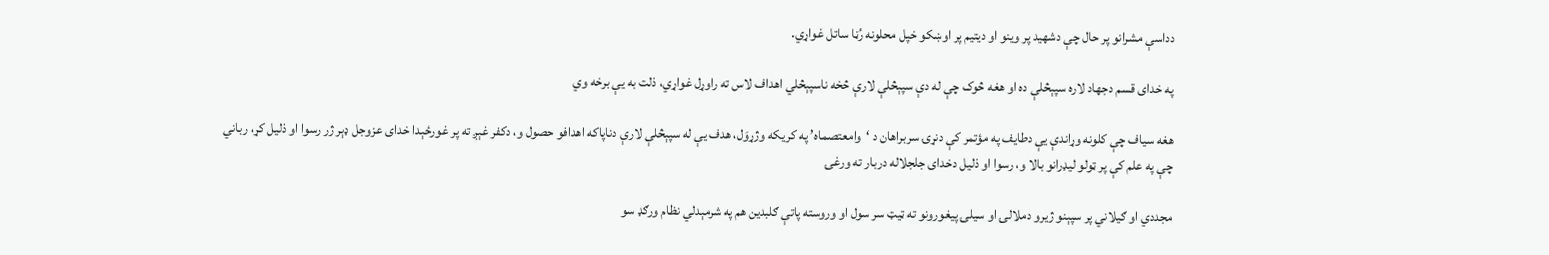دداسې مشرانو پر حال چې دشهید پر وینو او دیتیم پر اوښکو خپل محلونه رُڼا ساتل غواړي.

په خدای قسم دجهاد لاره سپېڅلې ده او هغه څوک چې له دې سپېڅلې لارې څخه ناسپېڅلي اهداف لاس ته راوړل غواړي، ذلت به یې برخه وي

هغه سیاف چې کلونه وړاندې یې دطایف په مؤتمر کې دنړۍ سربراهان د ‘وامعتصماه’ په کریکه وژړوَل، هدف یې له سپېڅلې لارې دناپاکه اهدافو حصول و، دکفر غېږ ته پر غورځېدا خدای عزوجل ډېر ژر رسوا او ذلیل کړ، رباني چې په علم کې پر ټولو لیډرانو بالا و، رسوا او ذلیل دخدای جلجلاله دربار ته ورغۍ

مجددي او ګیلاني پر سپېنو ژیرو دملالۍ او سیلۍ پیغورونو ته ټیټ سر سول او وروسته پاتې ګلبدین هم په شرمېدلي نظام ورګډ سو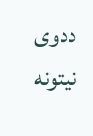ددوی نیتونه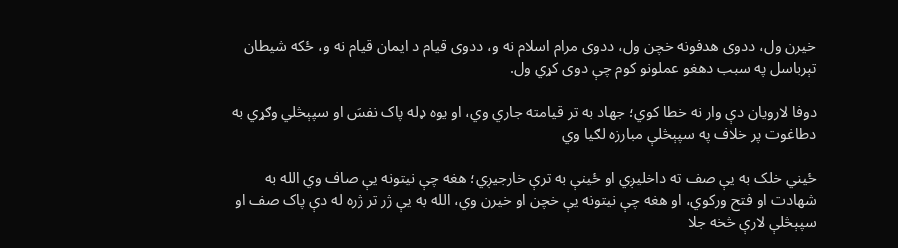خیرن ول، ددوی هدفونه خچن ول، ددوی مرام اسلام نه و، ددوی قیام د ایمان قیام نه و، ځکه شیطان تېرباسل په سبب دهغو عملونو کوم چې دوی کړي ول.

دوفا لارویان دې وار نه خطا کوي؛ جهاد به تر قیامته جاري وي، او یوه ډله پاک نفسَ او سپېڅلي وګړي به دطاغوت پر خلاف په سپېڅلې مبارزه لګیا وي

ځیني خلک به یې صف ته داخلیږي او ځینې به ترې خارجیږي؛ هغه چې نیتونه یې صاف وي الله به شهادت او فتح ورکوي، او هغه چې نیتونه یې خچن او خیرن وي، الله به یې ژر تر ژره له دې پاک صف او سپېڅلې لارې څخه جلا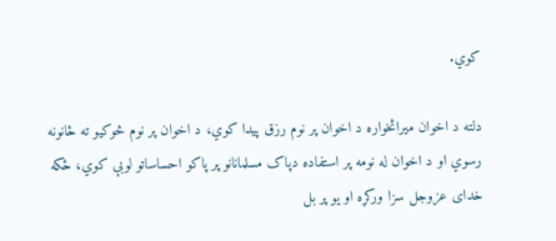کوي.

دلته د اخوان میراثخواره د اخوان پر نوم رزق پیدا کوي، د اخوان پر نوم څوکیو ته ځانونه رسوي او د اخوان له نومه پر استفاده دپاک مسلمانانو پر پاکو احساساتو لوبې کوي، ځکه خدای عزوجل سزا ورکړه او یو پر بل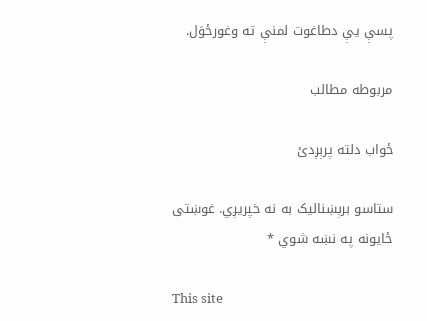پسې یې دطاغوت لمنې ته وغورځوَل.

مربوطه مطالب

ځواب دلته پرېږدئ

ستاسو برېښناليک به نه خپريږي. غوښتى ځایونه په نښه شوي *

This site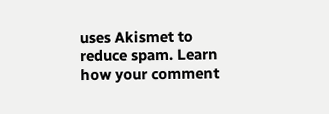uses Akismet to reduce spam. Learn how your comment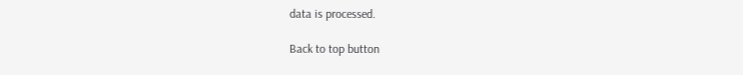data is processed.

Back to top button